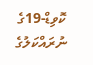ކޮވިޑް-19ގެ ނުރައްކަލުގެ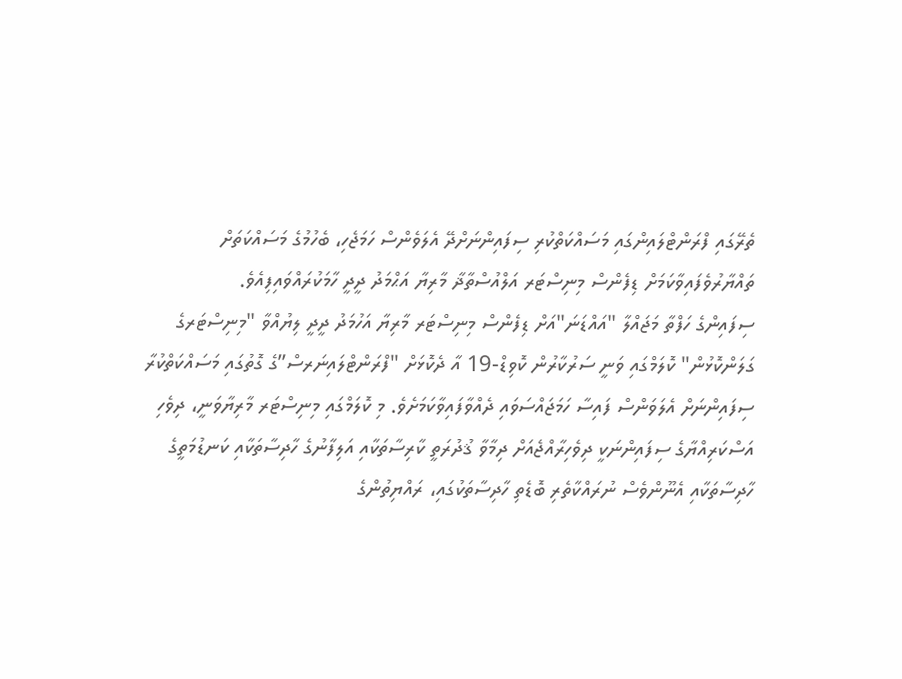ތެރޭގައި ފްރަންޓްލައިންގައި މަސައްކަތްކުރި ސިފައިންނަށްދޭ އެލަވެންސް ހަމަޖެހި، ބެހުމުގެ މަސައްކަތަށް ތައްޔާރުވެފައިވާކަމަށް ޑިފެންސް މިނިސްޓަރ އަލްއުސްތާޛާ މާރިޔާ އަޙްމަދު ދީދީ ހާމަކުރައްވައިފިއެވެ.
ސިފައިންގެ ހަފްތާ މަޖައްލާ "އައްޑަނަ"އަށް ޑިފެންސް މިނިސްޓަރ މާރިޔާ އަހުމަދު ދީދީ ލިޔުއްވާ "މިނިސްޓަރގެ ގަލަންކޮޅުން" ކޮލަމްގައި ވަނީ ސަރުކާރުން ކޮވިޑް-19 އާ ދެކޮޅަށް "ފްރަންޓްލައިނަރސް”ގެ ގޮތުގައި މަސައްކަތްކުރާ ސިފައިންނަށް އެލަވަންސް ފައިސާ ހަމަޖައްސަވައި ދެއްވާފައިވާކަމަށެވެ. މި ކޮލަމްގައި މިނިސްޓަރ މާރިޔާވަނީ، ދިވެހި އަސްކަރިއްޔާގެ ސިފައިންނަކީ ދިވެހިރާއްޖެއަށް ދިމާވާ ޤުދުރަތީ ކާރިސާތަކާއި އަލިފާނުގެ ހާދިސާތަކާއި ކަނޑުމަތީގެ ހާދިސާތަކާއި އެނޫންވެސް ނުރައްކާތެރި ބޮޑެތި ހާދިސާތަކުގައި، ރައްޔިތުންގެ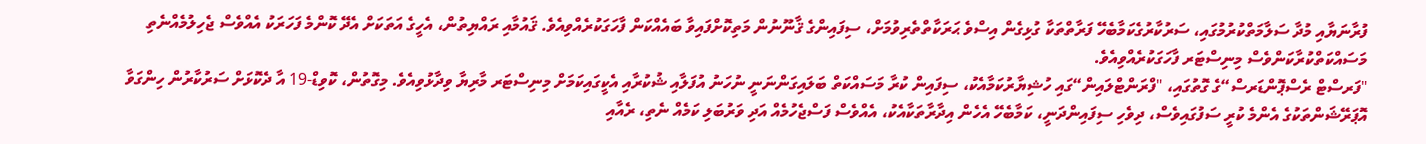ފުރާނަޔާއި މުދާ ސަލާމަތްކުރުމުގައި، ސަރުކާރުގެކަމާބެހޭ ފަރާތްތަކާ ގުޅިގެން އިސްވެ ޙަރަކާތްތެރިވުމަށް، ސިފައިންގެ ޤާނޫނުން މަތިކޮށްފައިވާ ބައެއްކަން ފާހަގަކުރެއްވިއެވެ. ޤައުމާއި ރައްޔިތުން، އެހީގެ އަތަކަށް އެދޭ ކޮންމެ ފަހަރަކު އެއްވެސް ޖެހިލުމެއްނެތި މަސައްކަތްކުރާކަންވެސް މިނިސްޓަރ ފާހަގަކުރެއްވިއެވެ.
"ފަރސްޓް ރެސްޕޮންޑަރސް“ގެ ގޮތުގައި، "ފްރަންޓްލައިން“ގައި ހުޝިޔާރުކަމާއެކު، ސިފައިން ކުރާ މަސައްކަތް ބަލައިގަންނަނީ ނުހަނު އުފަލާއި ޝުކުރާއި އެކީގައިކަމަށް މިނިސްޓަރ މާރިޔާ ވިދާޅުވިއެވެ. މިގޮތުން، ކޮވިޑް-19 އާ ދެކޮޅަށް ސަރުކާރުން ހިންގަވާ އޮޕަރޭޝަންތަކުގެ އެންމެ ކުރީ ސަފުގައިވެސް، ދިވެހި ސިފައިންދަނީ، ކަމާބެހޭ އެހެން އިދާރާތަކާއެކު، އެއްވެސް ފަސްޖެހުމެއް އަދި ވަރުބަލި ކަމެއް ނެތި، ރެއާއި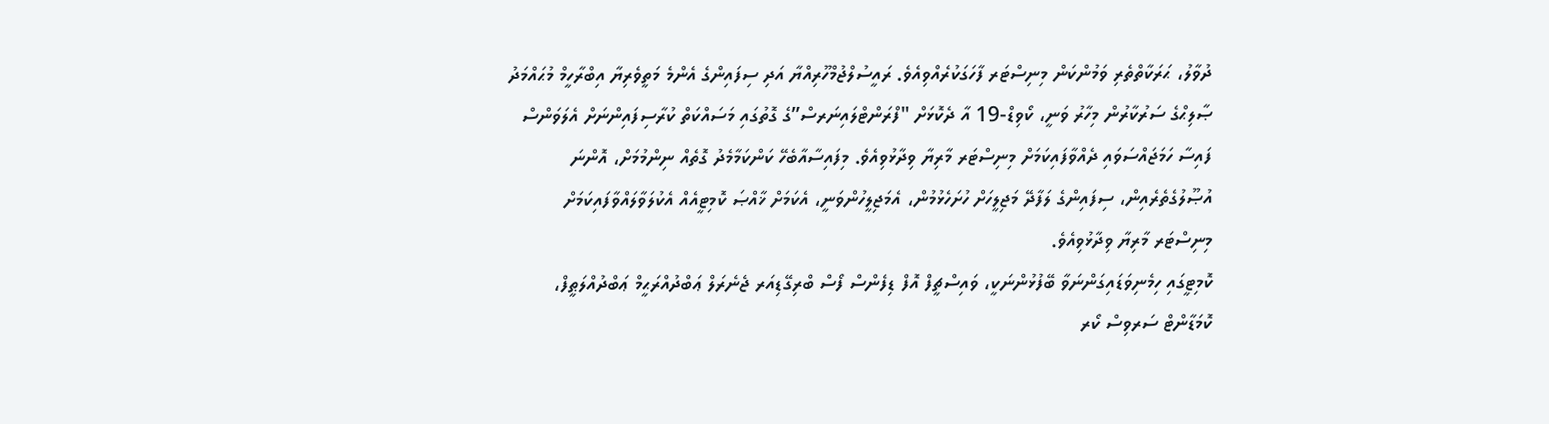ދުވާލު، ޙަރަކާތްތެރި ވަމުންކަން މިނިސްޓަރ ފާހަގަކުރެއްވިއެވެ. ރައީސުލްޖުމްހޫރިއްޔާ އަދި ސިފައިންގެ އެންމެ މަތީވެރިޔާ އިބްރާހީމް މުޙައްމަދު ޞާލިޙްގެ ސަރުކާރުން މިހާރު ވަނީ، ކޯވިޑް-19 އާ ދެކޮޅަށް "ފްރަންޓްލައިނަރސް”ގެ ގޮތުގައި މަސައްކަތް ކުރާސިފައިންނަށް އެލަވަންސް ފައިސާ ހަމަޖައްސަވައި ދެއްވާފައިކަމަށް މިނިސްޓަރ މާރިޔާ ވިދާޅުވިއެވެ. މިފައިސާއާބެހޭ ކަންކަމާމެދު ގޮތެއް ނިންމުމަށް، އޮންނަ އުޞޫލުގެތެރެއިން، ސިފައިންގެ ލަފާދޭ މަޖިލީހަށް ހުށަހެޅުމުން، އެމަޖިލީހުންވަނީ، އެކަމަށް ޚާއްޞަ ކޮމިޓީއެއް އެކުލަވާލައްވާފައިކަމަށް މިނިސްޓަރ މާރިޔާ ވިދާޅުވިއެވެ.
ކޮމިޓީގައި ހިމެނިވަޑައިގަންނަވާ ބޭފުޅުންނަކީ، ވައިސްޗީފް އޮފް ޑިފެންސް ފޯސް ބްރިގޭޑިއަރ ޖެނެރަލް ޢަބްދުއްރަޙީމް ޢަބްދުއްލަޠީފް، ކޮމަޑާންޓް ސަރވިސް ކޯރ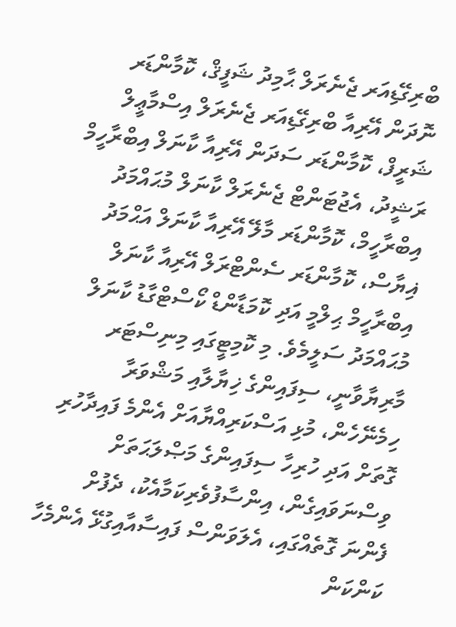ބްރިގޭޑިއަރ ޖެނެރަލް ޙާމިދު ޝަފީޤް، ކޮމާންޑަރ ނޮދަން އޭރިއާ ބްރިގޭޑިއަރ ޖެނެރަލް އިސްމާޢީލް ޝަރީފް، ކޮމާންޑަރ ސަދަން އޭރިއާ ކާނަލް އިބްރާހީމް ރަޝީދު، އެޖުޓަންޓް ޖެނެރަލް ކާނަލް މުޙައްމަދު އިބްރާހީމް، ކޮމާންޑަރ މާލޭ އޭރިއާ ކާނަލް އަޙްމަދު ޣިޔާސް، ކޮމާންޑަރ ސެންޓްރަލް އޭރިއާ ކާނަލް އިބްރާހީމް ޙިލްމީ އަދި ކޮމަޑާންޑް ކޯސްޓްގާޑު ކާނަލް މުޙައްމަދު ސަލީމެވެ. މި ކޮމިޓީގައި މިނިސްޓަރ މާރިޔާވާނީ، ސިފައިންގެ ޚިޔާލާއި މަޝްވަރާ ހިމެނޭހެން، މުޅި އަސްކަރިއްޔާއަށް އެންމެ ފައިދާހުރި ގޮތަށް އަދި ހުރިހާ ސިފައިންގެ މަޞްލަޙަތަށް ވިސްނަވައިގެން، އިންސާފުވެރިކަމާއެކު، ދެފުށް ފެންނަ ގޮތެއްގައި، އެލަވަންސް ފައިސާއާއިގުޅޭ އެންމެހާ ކަންކަން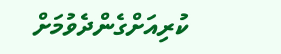ކުރިއަށްގެންދެވުމަށް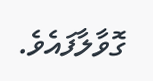ގޮވާލާފައެވެ.